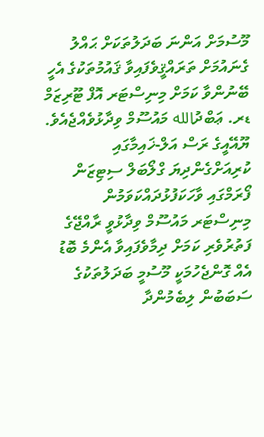މޫސުމަށް އަންނަ ބަދަލުތަކަށް ޙައްލު ގެނައުމަށް ތަރައްޤީވެފައިވާ ޤައުމުތަކުގެ އެހީ ބޭނުންވާ ކަމަށް މިނިސްޓަރ އޮފް ޓޫރިޒަމް ޑރ. ޢަބްދުالله މައުސޫމް ވިދާޅުވެއްޖެއެވެ.
ޔޫއޭއީގެ ރަސް އަލް-ޚައިމާގައި ކުރިއަށްގެންދިޔަ ގްލޯބަލް ސިޓިޒަން ފޯރަމްގައި ވާހަކަފުޅުދައްކަވަމުން މިނިސްޓަރ މައުސޫމް ވިދާޅުވީ ރާއްޖޭގެ ފަތުރުވެރި ކަމަށް ދިމާވެފައިވާ އެންމެ ބޮޑު އެއް ގޮންޖެހުމަކީ މޫސުމީ ބަދަލުތަކުގެ ސަބަބުން ލިބެމުންދާ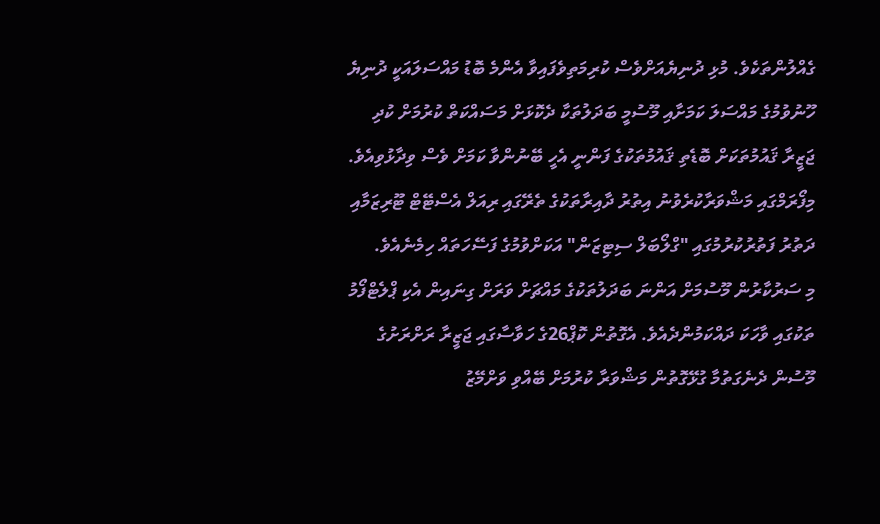ގެއްލުންތަކެވެ. މުޅި ދުނިޔެއަށްވެސް ކުރިމަތިވެފައިވާ އެންމެ ބޮޑު މައްސަލައަކީ ދުނިޔެ ހޫނުވުމުގެ މައްސަލަ ކަމަށާއި މޫސުމީ ބަދަލުތަކާ ދެކޮޅަށް މަސައްކަތް ކުރުމަށް ކުދި ޖަޒީރާ ޤައުމުތަކަށް ބޮޑެތި ޤައުމުތަކުގެ ފަންނީ އެހީ ބޭނުންވާ ކަމަށް ވެސް ވިދާޅުވިއެވެ.
މިފޯރަމްގައި މަޝްވަރާކުރެވުނު އިތުރު ދާއިރާތަކުގެ ތެރޭގައި ރިއަލް އެސްޓޭޓް ޓޫރިޒަމާއި ދަތުރު ފަތުރުކުރުމުގައި "ގްލޯބަލް ސިޓިޒަން" އަކަށްވުމުގެ ފަސޭހަތައް ހިމެނެއެވެ.
މި ސަރުކާރުން މޫސުމަށް އަންނަ ބަދަލުތަކުގެ މައްޗަށް ވަރަށް ގިނައިން އެކި ޕްލެޓްފޯމު ތަކުގައި ވާހަކަ ދައްކަމުންދެއެވެ. އެގޮތުން ކޮޕް26ގެ ހަވާސާގައި ޖަޒީރާ ރަށްރަށުގެ މޫސުން ދެނެގަތުމާ ގުޅޭގޮތުން މަޝްވަރާ ކުރުމަށް ބޭއްވި ވަށްމޭޒު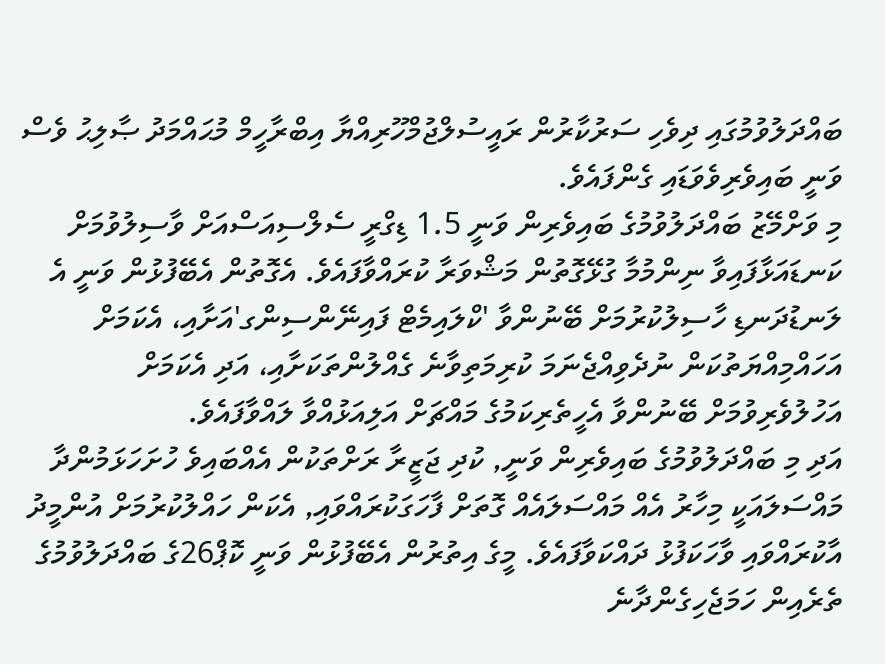ބައްދަލުވުމުގައި ދިވެހި ސަރުކާރުން ރައީސުލްޖުމްހޫރިއްޔާ އިބްރާހީމް މުޙައްމަދު ޞާލިޙު ވެސް ވަނީ ބައިވެރިވެވަޑައި ގެންފައެވެ.
މި ވަށްމޭޒު ބައްދަލުވުމުގެ ބައިވެރިން ވަނީ 1.5 ޑިގްރީ ސެލްސިއަސްއަށް ވާސިލުވުމަށް ކަނޑައަޅާފައިވާ ނިންމުމާ ގުޅޭގޮތުން މަޝްވަރާ ކުރައްވާފައެވެ. އެގޮތުން އެބޭފުޅުން ވަނީ އެ ލަނޑުދަނޑި ހާސިލުކުރުމަށް ބޭނުންވާ 'ކްލައިމެޓް ފައިނޭންސިންގ'އަށާއި، އެކަމަށް އަހައްމިއްޔަތުކަން ނުދެވިއްޖެނަމަ ކުރިމަތިވާނެ ގެއްލުންތަކަށާއި، އަދި އެކަމަށް އަހުލުވެރިވުމަށް ބޭނުންވާ އެހީތެރިކަމުގެ މައްޗަށް އަލިއަޅުއްވާ ލައްވާފައެވެ.
އަދި މި ބައްދަލުވުމުގެ ބައިވެރިން ވަނީ, ކުދި ޖަޒީރާ ރަށްތަކުން އެއްބައިވެ ހުށަހަޅަމުންދާ މައްސަލައަކީ މިހާރު އެއް މައްސަލައެއް ގޮތަށް ފާހަގަކުރައްވައި, އެކަން ހައްލުކުރުމަށް އުންމީދު އާކުރައްވައި ވާހަކަފުޅު ދައްކަވާފައެވެ. މީގެ އިތުރުން އެބޭފުޅުން ވަނީ ކޮޕް26ގެ ބައްދަލުވުމުގެ ތެރެއިން ހަމަޖެހިގެންދާނެ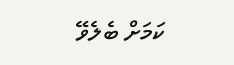ކަމަށް ބެލެވޭ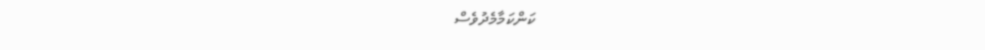ކަންކަމާމެދުވެސް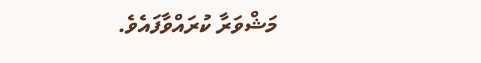މަޝްވަރާ ކުރައްވާފައެވެ.